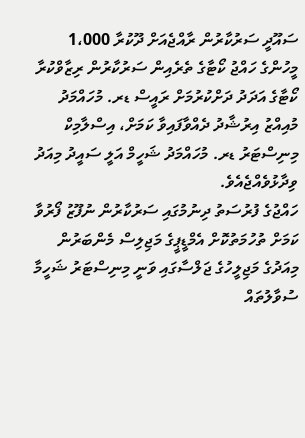ސައޫދީ ސަރުކާރުން ރާއްޖެއަށް ދޫކުރާ 1،000 މީހުންގެ ހައްޖު ކޯޓާގެ ތެރެއިން ސަރުކާރުން ރިޒާވްކުރާ ކޯޓާގެ އަދަދު ދަށްކުރުމަށް ރައީސް ޑރ. މުހައްމަދު މުއިއްޒު އިރުޝާދު ދެއްވާފައިވާ ކަމަށް، އިސްލާމިކް މިނިސްޓަރު ޑރ. މުހައްމަދު ޝަހީމް އަލީ ސައީދު މިއަދު ވިދާޅުވެއްޖެއެވެ.
ހައްޖުގެ ފުރުސަތު ދިނުމުގައި ސަރުކާރުން ނުފޫޒު ފޯރުވާ ކަމަށް ތުހުމަތުކޮށް އެމްޑީޕީގެ މަޖިލިސް މެންބަރުން މިއަދުގެ މަޖިލީހުގެ ޖަލްސާގައި ވަނީ މިނިސްޓަރު ޝަހީމާ ސުވާލުތައް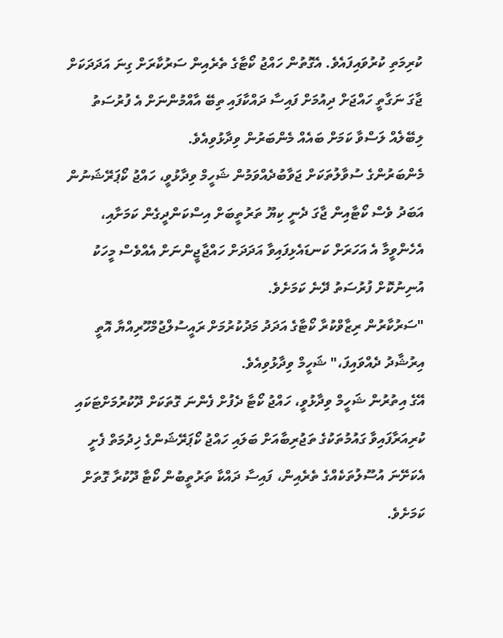ކުރިމަތި ކުރުވައިފައެވެ. އެގޮތުން ހައްޖު ކޯޓާގެ ތެރެއިން ސަރުކާރަށް ގިނަ އަދަދަކަށް ޖާގަ ނަގާތީ ހައްޖަށް ދިއުމަށް ފައިސާ ދައްކާފައި ތިބޭ އާއްމުންނަށް އެ ފުރުސަތު ލިބޭލެއް ލަސްވާ ކަމަށް ބައެއް މެންބަރުން ވިދާޅުވިއެވެ.
މެންބަރުންގެ ސުވާލުތަކަށް ޖަވާބުދެއްވަމުން ޝަހީމް ވިދާޅުވީ، ހައްޖު ކޯޕަރޭޝަނުން އަބަދު ވެސް ކޯޓާއިން ޖާގަ ދެނީ ކިޔޫ ތަރުތީބަށް އިސްކަންދީގެން ކަމަށާއި، އެހެންވީމާ އެ އަހަރަށް ކަނޑައެޅިފައިވާ އަދަދަށް ހައްޖާޖީންނަށް އެއްވެސް މީހަކު އުނިނުކޮށް ފުރުސަތު ދޭނެ ކަމަށެވެ.
"ސަރުކާރުން ރިޒާވްކުރާ ކޯޓާގެ އަދަދު މަދުކުރުމަށް ރައީސުލްޖުމްހޫރިއްޔާ އޮތީ އިރުޝާދު ދެއްވައިފަ،" ޝަހީމް ވިދާޅުވިއެވެ.
އޭގެ އިތުރުން ޝަހީމް ވިދާޅުވީ، ހައްޖު ކޯޓާ ދެފުށް ފެންނަ ގޮތަކަށް ދޫކުރުމަށްޓަކައި ކުރިއަރާފައިވާ ގައުމުތަކުގެ ތަޖުރިބާއަށް ބަލައި ހައްޖު ކޯޕަރޭޝަންގެ ޚިދުމަތް ފެށީ އެކަށޭނަ އުސޫލުތަކެއްގެ ތެރެއިން، ފައިސާ ދައްކާ ތަރުތީބުން ކޯޓާ ދޫކުރާ ގޮތަށް ކަމަށެވެ.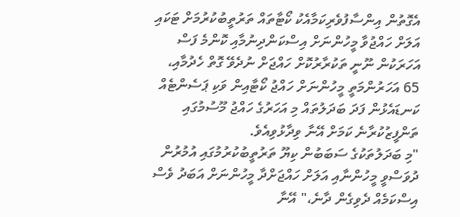އެގޮތުން އިންސާފުވެރިކަމާއެކު ކޯޓާތައް ތަރުތީބުކުރުމަށް ޓަކައި އަލަށް ހައްޖުވާ މީހުންނަށް އިސްކަންދިނުމާއި ކޮންމެ ފަސް އަހަރަކުން ނޫނީ ތަކުރާރުކޮށް ހައްޖަށް ނުދެވޭ ގޮތް ހެދުމާއި، 65 އަހަރުންމަތީ މީހުންނަށް ހައްޖު ކޯޓާއިން ވަކި ޕަސެންޓެއް ކަނޑައެޅުން ފަދަ ބަދަލުތައް މި އަހަރުގެ ހައްޖު މޫސުމުގައި ތަންފީޒުކުރާނެ ކަމަށް އޭނާ ވިދާޅުވިއެވެ.
"މި ބަދަލުތަކުގެ ސަބަބުން ކިޔޫ ތަރުތީބުކުރުމުގައި އުމުރުން ދުވަސްވީ މީހުންނާއި އަލަށް ހައްޖަށްދާ މީހުންނަށް އަބަދު ވެސް އިސްކަމެއް ދެވިގެން ދާނެ،" އޭނާ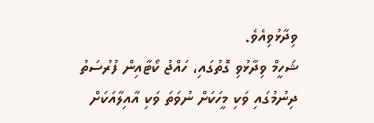ވިދާޅުވިއެވެ.
ޝަހީމް ވިދާޅުވި ގޮތުގައި، ހައްޖު ކޯޓާއިން ފުރުސަތު ދިނުމުގައި ވަކި މީހަކަށް ނުވަތަ ވަކި އާއިލާއަކަށް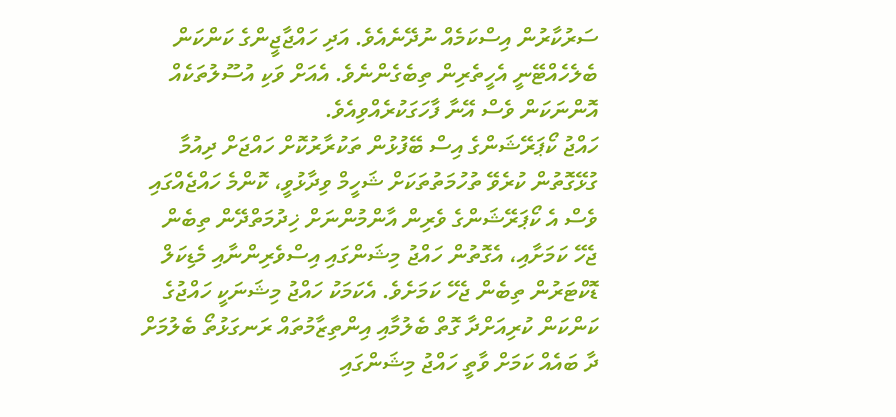ސަރުކާރުން އިސްކަމެއް ނުދޭނެއެވެ. އަދި ހައްޖާޖީންގެ ކަންކަން ބެލެހެއްޓޭނީ އެހީތެރިން ތިބެގެންނެވެ. އެއަށް ވަކި އުސޫލުތަކެއް އޮންނަކަން ވެސް އޭނާ ފާހަގަކުރެއްވިއެވެ.
ހައްޖު ކޯޕަރޭޝަންގެ އިސް ބޭފުޅުން ތަކުރާރުކޮށް ހައްޖަށް ދިއުމާ ގުޅޭގޮތުން ކުރެވޭ ތުހުމަތުތަކަށް ޝަހީމް ވިދާޅުވީ، ކޮންމެ ހައްޖެއްގައި ވެސް އެ ކޯޕަރޭޝަންގެ ވެރިން އާންމުންނަށް ޚިދުމަތްދޭން ތިބެން ޖެހޭ ކަމަށާއި، އެގޮތުން ހައްޖު މިޝަންގައި އިސްވެރިންނާއި މެޑިކަލް ޑޮކްޓަރުން ތިބެން ޖެހޭ ކަމަށެވެ. އެކަމަކު ހައްޖު މިޝަނަކީ ހައްޖުގެ ކަންކަން ކުރިއަށްދާ ގޮތް ބެލުމާއި އިންތިޒާމުތައް ރަނގަޅުތޯ ބެލުމަށް ދާ ބައެއް ކަމަށް ވާތީ ހައްޖު މިޝަންގައި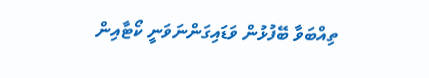ތިއްބަވާ ބޭފުޅުން ވަޑައިގަންނަވަނީ ކޯޓާއިން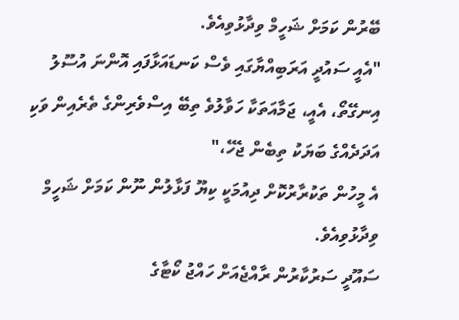ބޭރުން ކަމަށް ޝަހީމް ވިދާޅުވިއެވެ.
"އެއީ ސައުދީ އަރަބިއްޔާގައި ވެސް ކަނޑައަޅާފައި އޮންނަ އުސޫލު އިނގޭތޯ، އެއީ، ޖަމާއަތަކާ ހަވާލުވެ ތިބޭ އިސްވެރިންގެ ތެރެއިން ވަކި އަދަދެއްގެ ބަޔަކު ތިބެން ޖެހޭ،"
އެ މީހުން ތަކުރާރުކޮށް ދިއުމަކީ ކިޔޫ ފަޅާލުން ނޫން ކަމަށް ޝަހީމް ވިދާޅުވިއެވެ.
ސައޫދީ ސަރުކާރުން ރާއްޖެއަށް ހައްޖު ކޯޓާގެ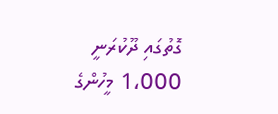ގޮތުގައި ދޫކުރަނީ 1،000 މީހުންގެ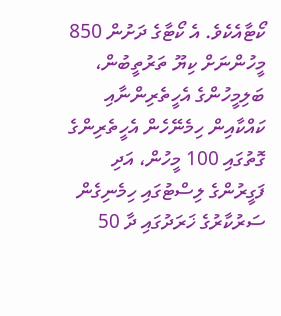ކޯޓާއެކެވެ. އެ ކޯޓާގެ ދަށުން 850 މީހުންނަށް ކިޔޫ ތަރުތީބުން، ބަލިމީހުންގެ އެހީތެރިންނާއި ކައްކާއިން ހިމެނޭހެން އެހީތެރިންގެ ގޮތުގައި 100 މީހުން، އަދި ފަގީރުންގެ ލިސްޓުގައި ހިމެނިގެން ސަރުކާރުގެ ޚަރަދުގައި ދާ 50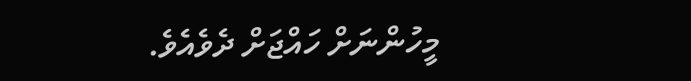މީހުންނަށް ހައްޖަށް ދެވެއެވެ.